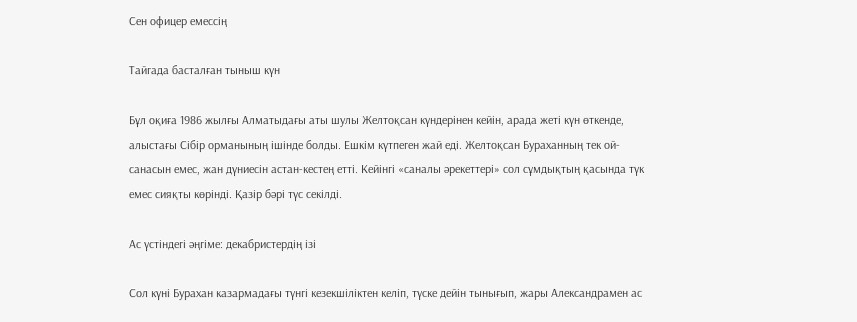Сен офицер емессің

Тайгада басталған тыныш күн

Бұл оқиға 1986 жылғы Алматыдағы аты шулы Желтоқсан күндерінен кейін, арада жеті күн өткенде, алыстағы Сібір орманының ішінде болды. Ешкім күтпеген жай еді. Желтоқсан Бураханның тек ой-санасын емес, жан дүниесін астан-кестең етті. Кейінгі «саналы әрекеттері» сол сұмдықтың қасында түк емес сияқты көрінді. Қазір бәрі түс секілді.

Ас үстіндегі әңгіме: декабристердің ізі

Сол күні Бурахан казармадағы түнгі кезекшіліктен келіп, түске дейін тынығып, жары Александрамен ас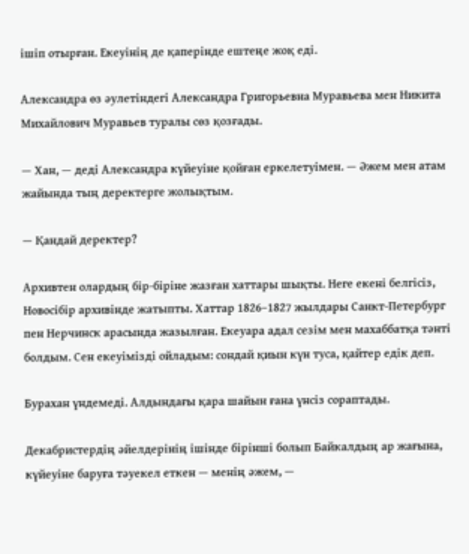ішіп отырған. Екеуінің де қаперінде ештеңе жоқ еді.

Александра өз әулетіндегі Александра Григорьевна Муравьева мен Никита Михайлович Муравьев туралы сөз қозғады.

— Хан, — деді Александра күйеуіне қойған еркелетуімен. — Әжем мен атам жайында тың деректерге жолықтым.

— Қандай деректер?

Архивтен олардың бір-біріне жазған хаттары шықты. Неге екені белгісіз, Новосібір архивінде жатыпты. Хаттар 1826–1827 жылдары Санкт-Петербург пен Нерчинск арасында жазылған. Екеуара адал сезім мен махаббатқа тәнті болдым. Сен екеуімізді ойладым: сондай қиын күн туса, қайтер едік деп.

Бурахан үндемеді. Алдындағы қара шайын ғана үнсіз сораптады.

Декабристердің әйелдерінің ішінде бірінші болып Байкалдың ар жағына, күйеуіне баруға тәуекел еткен — менің әжем, —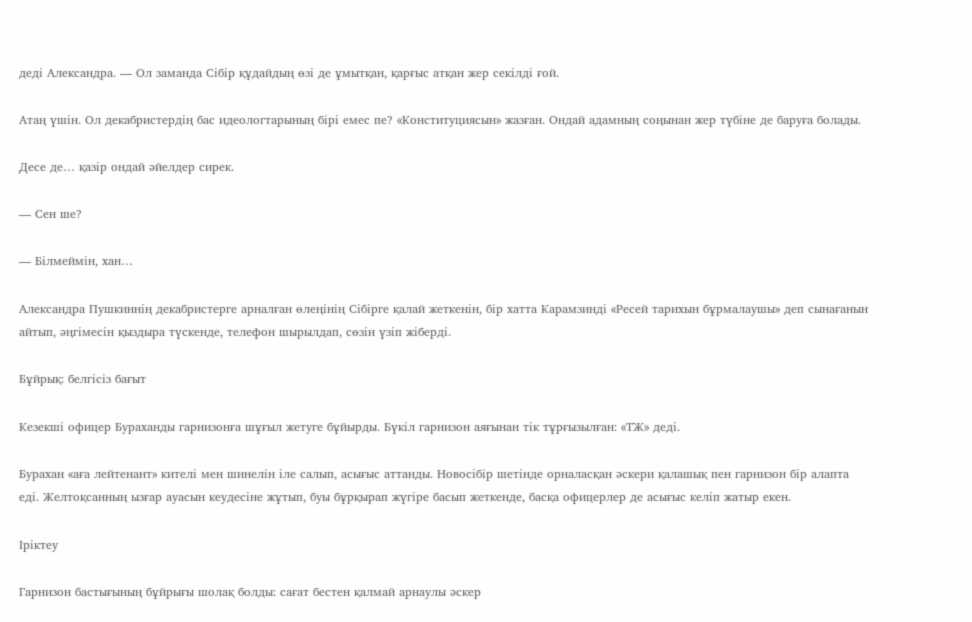деді Александра. — Ол заманда Сібір құдайдың өзі де ұмытқан, қарғыс атқан жер секілді ғой.

Атаң үшін. Ол декабристердің бас идеологтарының бірі емес пе? «Конституциясын» жазған. Ондай адамның соңынан жер түбіне де баруға болады.

Десе де… қазір ондай әйелдер сирек.

— Сен ше?

— Білмеймін, хан…

Александра Пушкиннің декабристерге арналған өлеңінің Сібірге қалай жеткенін, бір хатта Карамзинді «Ресей тарихын бұрмалаушы» деп сынағанын айтып, әңгімесін қыздыра түскенде, телефон шырылдап, сөзін үзіп жіберді.

Бұйрық: белгісіз бағыт

Кезекші офицер Бураханды гарнизонға шұғыл жетуге бұйырды. Бүкіл гарнизон аяғынан тік тұрғызылған: «ТЖ» деді.

Бурахан «аға лейтенант» кителі мен шинелін іле салып, асығыс аттанды. Новосібір шетінде орналасқан әскери қалашық пен гарнизон бір алапта еді. Желтоқсанның ызғар ауасын кеудесіне жұтып, буы бұрқырап жүгіре басып жеткенде, басқа офицерлер де асығыс келіп жатыр екен.

Іріктеу

Гарнизон бастығының бұйрығы шолақ болды: сағат бестен қалмай арнаулы әскер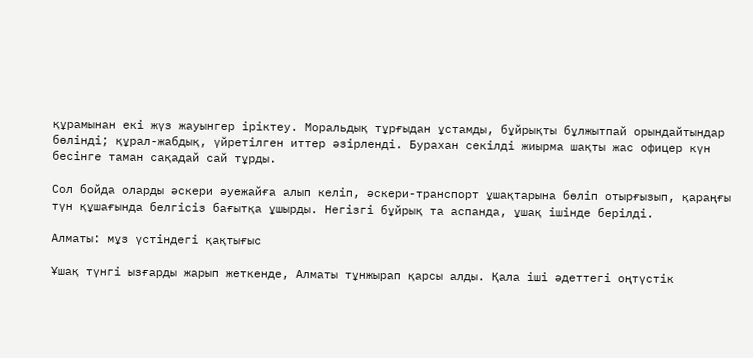құрамынан екі жүз жауынгер іріктеу. Моральдық тұрғыдан ұстамды, бұйрықты бұлжытпай орындайтындар бөлінді; құрал-жабдық, үйретілген иттер әзірленді. Бурахан секілді жиырма шақты жас офицер күн бесінге таман сақадай сай тұрды.

Сол бойда оларды әскери әуежайға алып келіп, әскери-транспорт ұшақтарына бөліп отырғызып, қараңғы түн құшағында белгісіз бағытқа ұшырды. Негізгі бұйрық та аспанда, ұшақ ішінде берілді.

Алматы: мұз үстіндегі қақтығыс

Ұшақ түнгі ызғарды жарып жеткенде, Алматы тұнжырап қарсы алды. Қала іші әдеттегі оңтүстік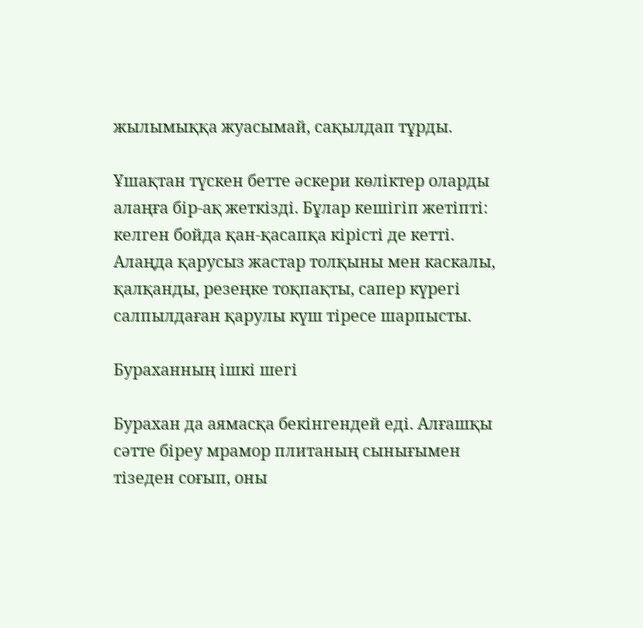жылымыққа жуасымай, сақылдап тұрды.

Ұшақтан түскен бетте әскери көліктер оларды алаңға бір-ақ жеткізді. Бұлар кешігіп жетіпті: келген бойда қан-қасапқа кірісті де кетті. Алаңда қарусыз жастар толқыны мен каскалы, қалқанды, резеңке тоқпақты, сапер күрегі салпылдаған қарулы күш тіресе шарпысты.

Бураханның ішкі шегі

Бурахан да аямасқа бекінгендей еді. Алғашқы сәтте біреу мрамор плитаның сынығымен тізеден соғып, оны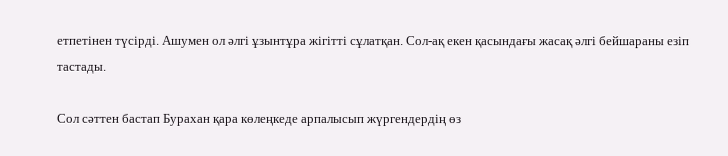етпетінен түсірді. Ашумен ол әлгі ұзынтұра жігітті сұлатқан. Сол-ақ екен қасындағы жасақ әлгі бейшараны езіп тастады.

Сол сәттен бастап Бурахан қара көлеңкеде арпалысып жүргендердің өз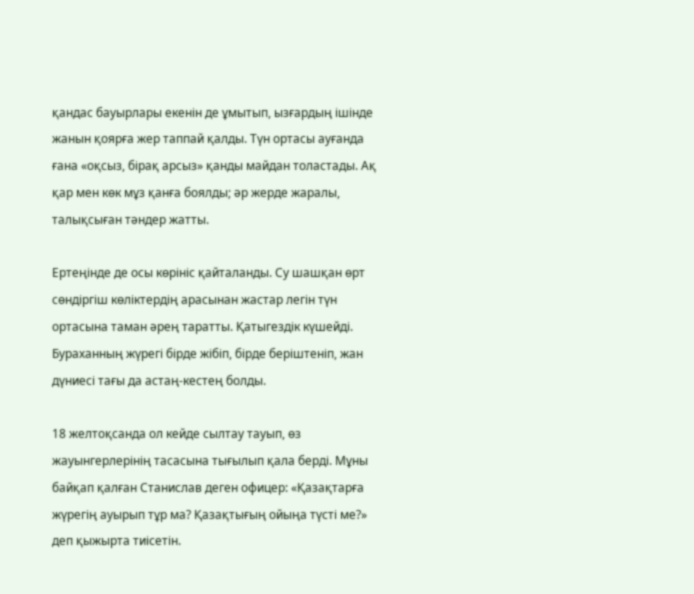қандас бауырлары екенін де ұмытып, ызғардың ішінде жанын қоярға жер таппай қалды. Түн ортасы ауғанда ғана «оқсыз, бірақ арсыз» қанды майдан толастады. Ақ қар мен көк мұз қанға боялды; әр жерде жаралы, талықсыған тәндер жатты.

Ертеңінде де осы көрініс қайталанды. Су шашқан өрт сөндіргіш көліктердің арасынан жастар легін түн ортасына таман әрең таратты. Қатыгездік күшейді. Бураханның жүрегі бірде жібіп, бірде беріштеніп, жан дүниесі тағы да астаң-кестең болды.

18 желтоқсанда ол кейде сылтау тауып, өз жауынгерлерінің тасасына тығылып қала берді. Мұны байқап қалған Станислав деген офицер: «Қазақтарға жүрегің ауырып тұр ма? Қазақтығың ойыңа түсті ме?» деп қыжырта тиісетін.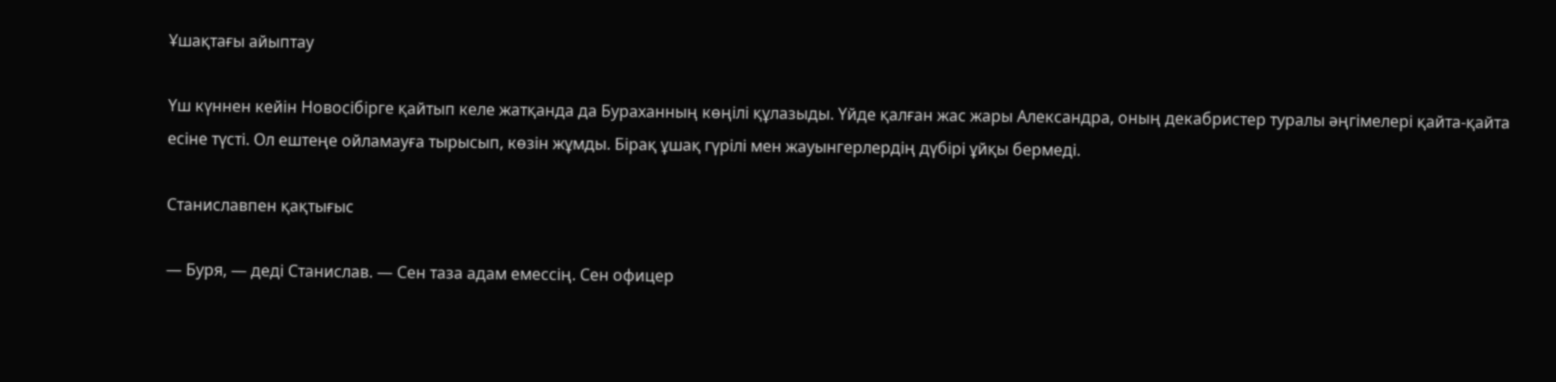Ұшақтағы айыптау

Үш күннен кейін Новосібірге қайтып келе жатқанда да Бураханның көңілі құлазыды. Үйде қалған жас жары Александра, оның декабристер туралы әңгімелері қайта-қайта есіне түсті. Ол ештеңе ойламауға тырысып, көзін жұмды. Бірақ ұшақ гүрілі мен жауынгерлердің дүбірі ұйқы бермеді.

Станиславпен қақтығыс

— Буря, — деді Станислав. — Сен таза адам емессің. Сен офицер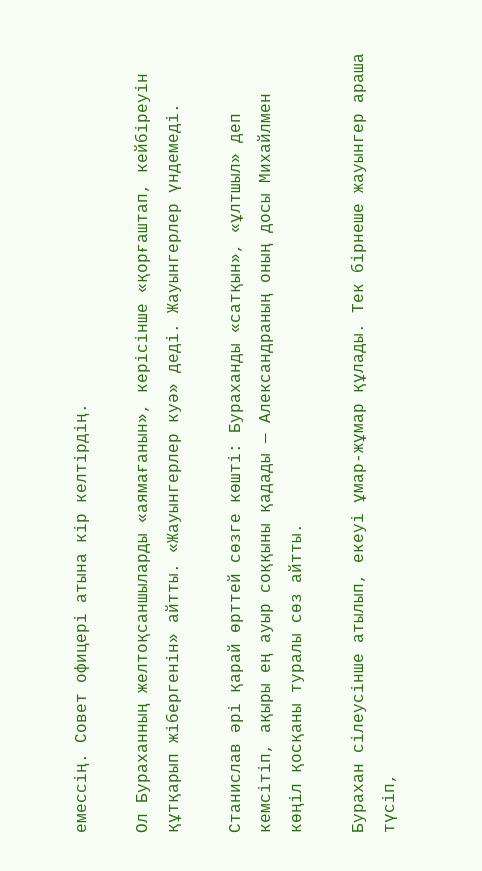емессің. Совет офицері атына кір келтірдің.

Ол Бураханның желтоқсаншыларды «аямағанын», керісінше «қорғаштап, кейбіреуін құтқарып жібергенін» айтты. «Жауынгерлер куә» деді. Жауынгерлер үндемеді.

Станислав әрі қарай өрттей сөзге көшті: Бураханды «сатқын», «ұлтшыл» деп кемсітіп, ақыры ең ауыр соққыны қадады — Александраның оның досы Михайлмен көңіл қосқаны туралы сөз айтты.

Бурахан сілеусінше атылып, екеуі ұмар-жұмар құлады. Тек бірнеше жауынгер араша түсіп,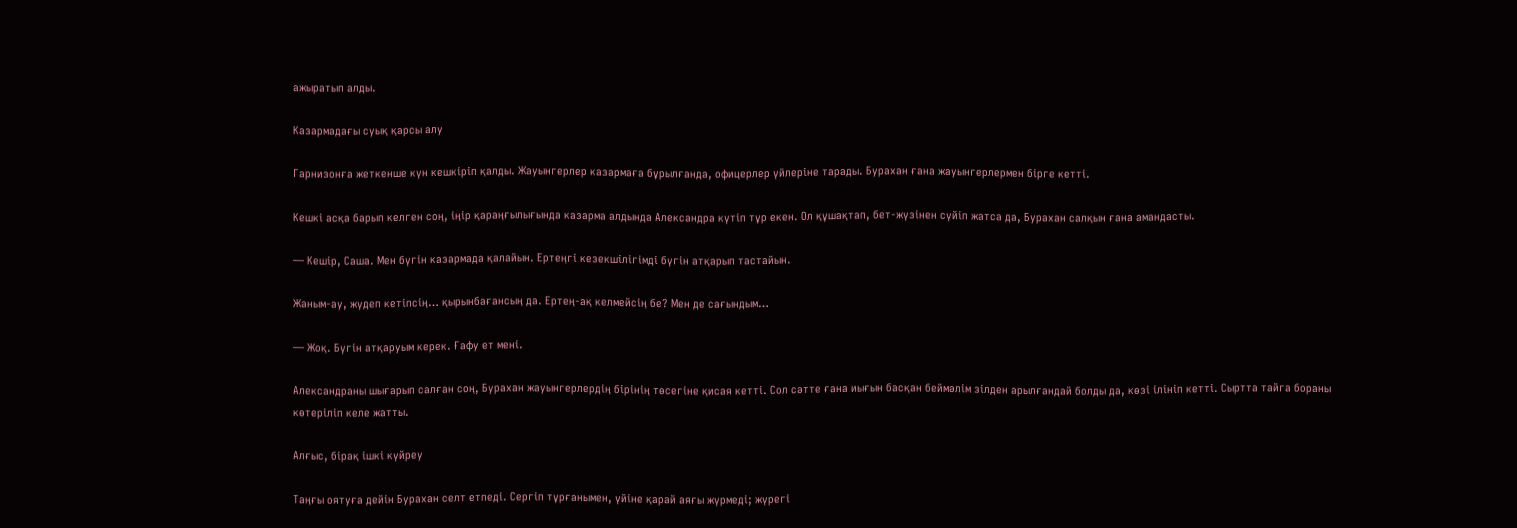ажыратып алды.

Казармадағы суық қарсы алу

Гарнизонға жеткенше күн кешкіріп қалды. Жауынгерлер казармаға бұрылғанда, офицерлер үйлеріне тарады. Бурахан ғана жауынгерлермен бірге кетті.

Кешкі асқа барып келген соң, іңір қараңғылығында казарма алдында Александра күтіп тұр екен. Ол құшақтап, бет-жүзінен сүйіп жатса да, Бурахан салқын ғана амандасты.

— Кешір, Саша. Мен бүгін казармада қалайын. Ертеңгі кезекшілігімді бүгін атқарып тастайын.

Жаным-ау, жүдеп кетіпсің… қырынбағансың да. Ертең-ақ келмейсің бе? Мен де сағындым…

— Жоқ. Бүгін атқаруым керек. Ғафу ет мені.

Александраны шығарып салған соң, Бурахан жауынгерлердің бірінің төсегіне қисая кетті. Сол сәтте ғана иығын басқан беймәлім зілден арылғандай болды да, көзі ілініп кетті. Сыртта тайга бораны көтеріліп келе жатты.

Алғыс, бірақ ішкі күйреу

Таңғы оятуға дейін Бурахан селт етпеді. Сергіп тұрғанымен, үйіне қарай аяғы жүрмеді; жүрегі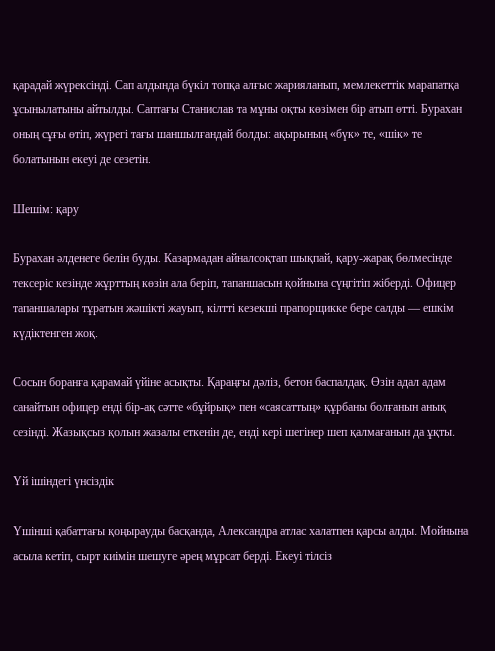қарадай жүрексінді. Сап алдында бүкіл топқа алғыс жарияланып, мемлекеттік марапатқа ұсынылатыны айтылды. Саптағы Станислав та мұны оқты көзімен бір атып өтті. Бурахан оның сұғы өтіп, жүрегі тағы шаншылғандай болды: ақырының «бүк» те, «шік» те болатынын екеуі де сезетін.

Шешім: қару

Бурахан әлденеге белін буды. Казармадан айналсоқтап шықпай, қару-жарақ бөлмесінде тексеріс кезінде жұрттың көзін ала беріп, тапаншасын қойнына сүңгітіп жіберді. Офицер тапаншалары тұратын жәшікті жауып, кілтті кезекші прапорщикке бере салды — ешкім күдіктенген жоқ.

Сосын боранға қарамай үйіне асықты. Қараңғы дәліз, бетон баспалдақ. Өзін адал адам санайтын офицер енді бір-ақ сәтте «бұйрық» пен «саясаттың» құрбаны болғанын анық сезінді. Жазықсыз қолын жазалы еткенін де, енді кері шегінер шеп қалмағанын да ұқты.

Үй ішіндегі үнсіздік

Үшінші қабаттағы қоңырауды басқанда, Александра атлас халатпен қарсы алды. Мойнына асыла кетіп, сырт киімін шешуге әрең мұрсат берді. Екеуі тілсіз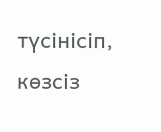түсінісіп, көзсіз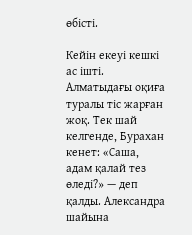өбісті.

Кейін екеуі кешкі ас ішті. Алматыдағы оқиға туралы тіс жарған жоқ. Тек шай келгенде, Бурахан кенет: «Саша, адам қалай тез өледі?» — деп қалды. Александра шайына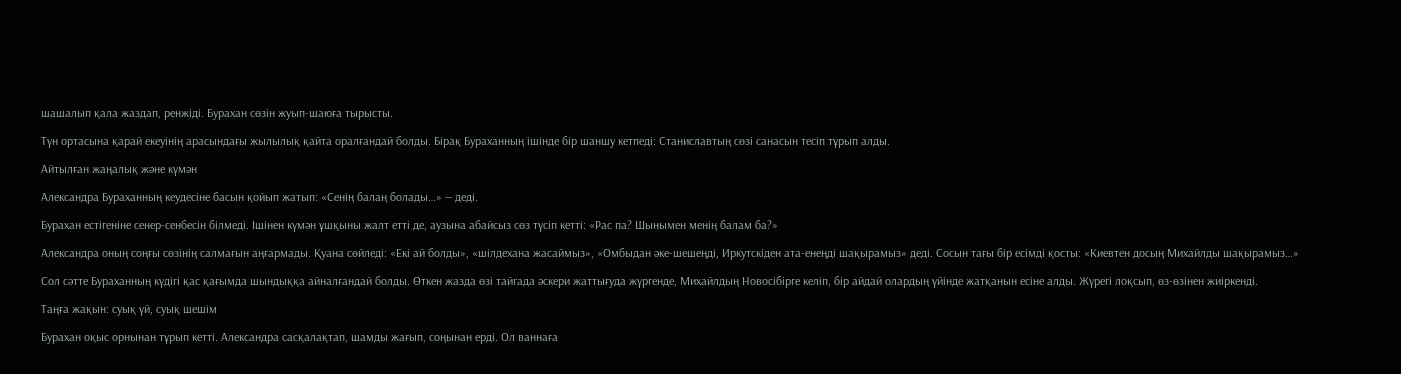шашалып қала жаздап, ренжіді. Бурахан сөзін жуып-шаюға тырысты.

Түн ортасына қарай екеуінің арасындағы жылылық қайта оралғандай болды. Бірақ Бураханның ішінде бір шаншу кетпеді: Станиславтың сөзі санасын тесіп тұрып алды.

Айтылған жаңалық және күмән

Александра Бураханның кеудесіне басын қойып жатып: «Сенің балаң болады…» — деді.

Бурахан естігеніне сенер-сенбесін білмеді. Ішінен күмән ұшқыны жалт етті де, аузына абайсыз сөз түсіп кетті: «Рас па? Шынымен менің балам ба?»

Александра оның соңғы сөзінің салмағын аңғармады. Қуана сөйледі: «Екі ай болды», «шілдехана жасаймыз», «Омбыдан әке-шешеңді, Иркутскіден ата-енеңді шақырамыз» деді. Сосын тағы бір есімді қосты: «Киевтен досың Михайлды шақырамыз…»

Сол сәтте Бураханның күдігі қас қағымда шындыққа айналғандай болды. Өткен жазда өзі тайгада әскери жаттығуда жүргенде, Михайлдың Новосібірге келіп, бір айдай олардың үйінде жатқанын есіне алды. Жүрегі лоқсып, өз-өзінен жиіркенді.

Таңға жақын: суық үй, суық шешім

Бурахан оқыс орнынан тұрып кетті. Александра сасқалақтап, шамды жағып, соңынан ерді. Ол ваннаға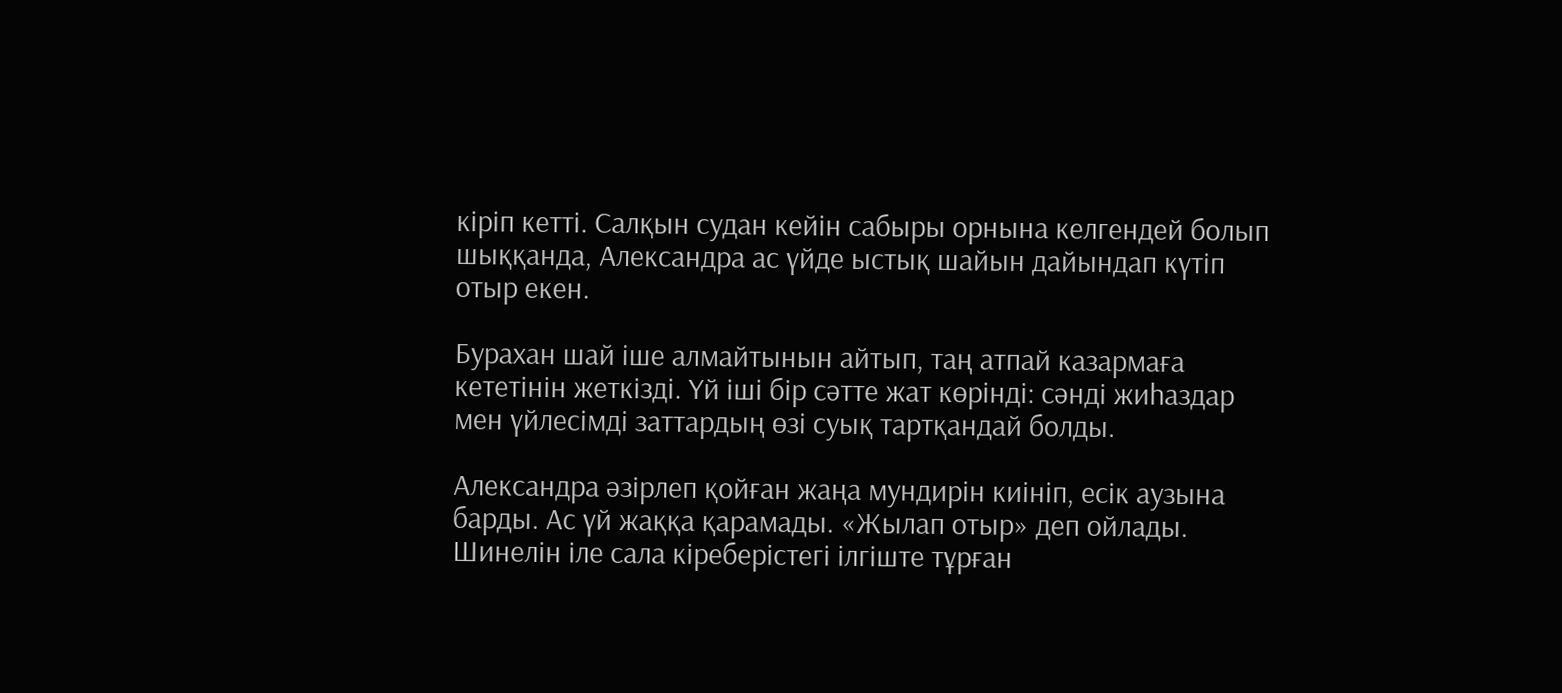кіріп кетті. Салқын судан кейін сабыры орнына келгендей болып шыққанда, Александра ас үйде ыстық шайын дайындап күтіп отыр екен.

Бурахан шай іше алмайтынын айтып, таң атпай казармаға кететінін жеткізді. Үй іші бір сәтте жат көрінді: сәнді жиһаздар мен үйлесімді заттардың өзі суық тартқандай болды.

Александра әзірлеп қойған жаңа мундирін киініп, есік аузына барды. Ас үй жаққа қарамады. «Жылап отыр» деп ойлады. Шинелін іле сала кіреберістегі ілгіште тұрған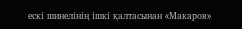ескі шинелінің ішкі қалтасынан «Макаров»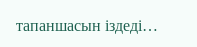тапаншасын іздеді…